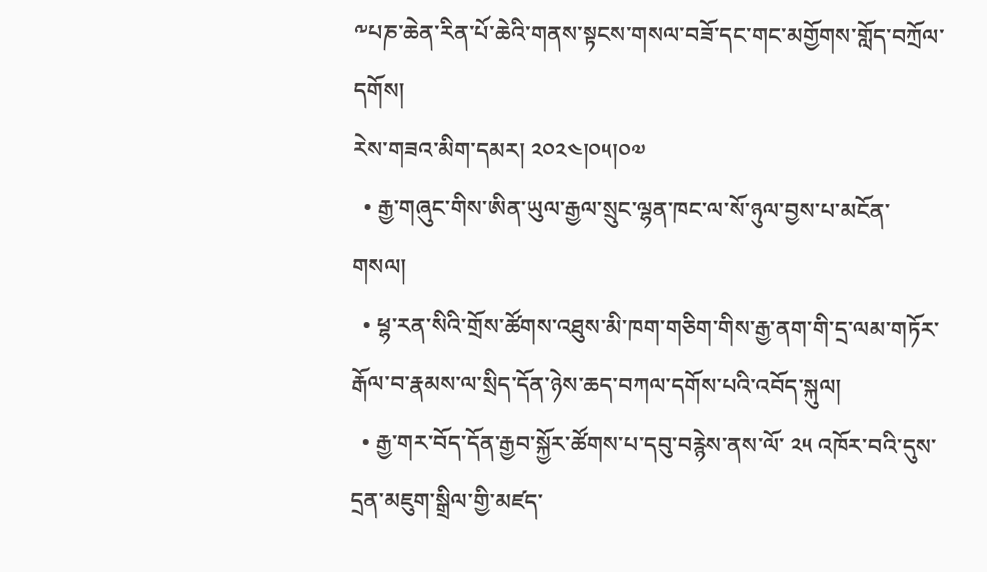༸པཎ་ཆེན་རིན་པོ་ཆེའི་གནས་སྟངས་གསལ་བཟོ་དང་གང་མགྱོགས་གློད་བཀྲོལ་དགོས།
རེས་གཟའ་མིག་དམར། ༢༠༢༤།༠༥།༠༧
  • རྒྱ་གཞུང་གིས་ཨིན་ཡུལ་རྒྱལ་སྲུང་ལྷན་ཁང་ལ་སོ་ཉུལ་བྱས་པ་མངོན་གསལ།
  • ཕྷ་རན་སིའི་གྲོས་ཚོགས་འཐུས་མི་ཁག་གཅིག་གིས་རྒྱ་ནག་གི་དྲ་ལམ་གཏོར་རྒོལ་བ་རྣམས་ལ་སྲིད་དོན་ཉེས་ཆད་བཀལ་དགོས་པའི་འབོད་སྐུལ།
  • རྒྱ་གར་བོད་དོན་རྒྱབ་སྐྱོར་ཚོགས་པ་དབུ་བརྙེས་ནས་ལོ་ ༢༥ འཁོར་བའི་དུས་དྲན་མཇུག་སྒྲིལ་གྱི་མཛད་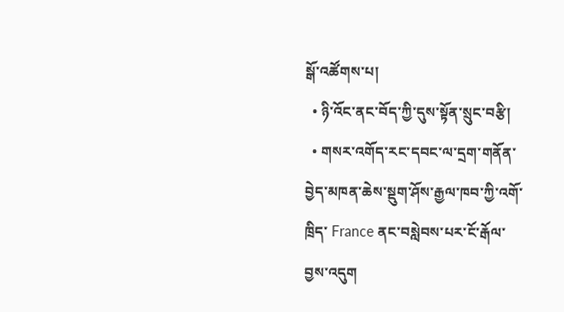སྒོ་འཚོགས་པ།
  • ཉི་འོང་ནང་བོད་ཀྱི་དུས་སྟོན་སྲུང་བརྩི།
  • གསར་འགོད་རང་དབང་ལ་དྲག་གནོན་བྱེད་མཁན་ཆེས་སྡུག་ཤོས་རྒྱལ་ཁབ་ཀྱི་འགོ་ཁྲིད་ France ནང་བསླེབས་པར་ངོ་རྒོལ་བྱས་འདུག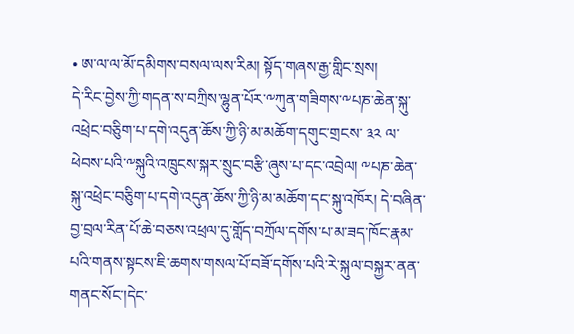• ཨ་ལ་ལ་མོ་དམིགས་བསལ་ལས་རིམ། སྟོད་གཞས་རྒྱ་གླིང་སྲས།
དེ་རིང་བྱེས་ཀྱི་གདན་ས་བཀྲིས་ལྷུན་པོར་༸ཀུན་གཟིགས་༸པཎ་ཆེན་སྐུ་འཕྲེང་བཅིུག་པ་དགེ་འདུན་ཆོས་ཀྱི་ཉི་མ་མཆོག་དགུང་གྲངས་ ༣༢ ལ་ཕེབས་པའི་༸སྐུའི་འཁྲུངས་སྐར་སྲུང་བརྩི་ཞུས་པ་དང་འབྲེལ། ༸པཎ་ཆེན་སྐུ་འཕྲེང་བཅིུག་པ་དགེ་འདུན་ཆོས་ཀྱི་ཉི་མ་མཆོག་དང་སྐུ་འཁོར། དེ་བཞིན་བྱ་བྲལ་རིན་པོ་ཆེ་བཅས་འཕྲལ་དུ་གློད་བཀྲོལ་དགོས་པ་མ་ཟད་ཁོང་རྣམ་པའི་གནས་སྟངས་ཇི་ཆགས་གསལ་པོ་བཟོ་དགོས་པའི་རེ་སྐུལ་བསྐྱར་ནན་གནང་སོང་།དེང་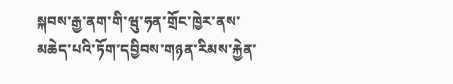སྐབས་རྒྱ་ནག་གི་ཝུ་ཧན་གྲོང་ཁྱེར་ནས་མཆེད་པའི་ཏོག་དབྱིབས་གཉན་རིམས་རྐྱེན་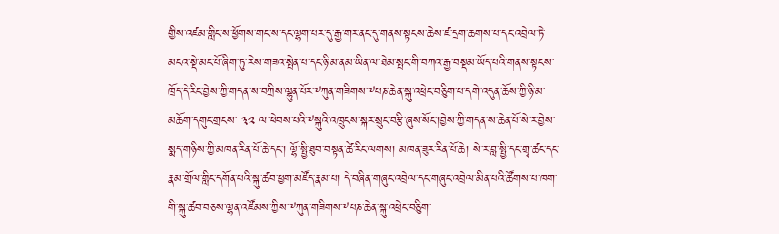གྱིས་འཛམ་གླིང་ས་ཕྱོགས་གང་ས་དང་ལྷག་པར་དུ་རྒྱ་གར་ནང་དུ་གནས་སྟངས་ཆེས་ཛ་དྲག་ཆགས་པ་དང་འབྲེལ་ཏེ་མངའ་སྡེ་མང་པོ་ཞིག་ཏུ་རེས་གཟའ་སྤེན་པ་དང་ཉི་མ་ནམ་ཡིན་ལ་ཐེམ་སྤང་གི་བཀའ་རྒྱ་བསྡམ་ཡོད་པའི་གནས་སྟངས་ཁྲོད་དེ་རིང་བྱེས་ཀྱི་གདན་ས་བཀྲིས་ལྷུན་པོར་༸ཀུན་གཟིགས་༸པཎ་ཆེན་སྐུ་འཕྲེང་བཅིུག་པ་དགེ་འདུན་ཆོས་ཀྱི་ཉི་མ་མཆོག་དགུང་གྲངས་ ༣༢ ལ་ཕེབས་པའི་༸སྐུའི་འཁྲུངས་སྐར་སྲུང་བརྩི་ཞུས་སོང་།བྱེས་ཀྱི་གདན་ས་ཆེན་པོ་སེ་ར་བྱེས་སྨད་གཉིས་ཀྱི་མཁན་རིན་པོ་ཆེ་དང་། ལྷོ་སྤྱི་ཐུབ་བསྟན་ཚེ་རིང་ལགས། མཁན་ཟུར་རིན་པོ་ཆེ། སེ་ར་བླ་སྤྱི་དང་གྲྭ་ཚང་དང་རྣམ་གྲོལ་གླིང་དགོན་པའི་སྐུ་ཚབ་ཕྱག་མཛོད་རྣམ་པ། དེ་བཞིན་གཞུང་འབྲེལ་དང་གཞུང་འབྲེལ་མིན་པའི་ཚོགས་པ་ཁག་གི་སྐུ་ཚབ་བཅས་ལྷན་འཛོམས་ཀྱིས་༸ཀུན་གཟིགས་༸པཎ་ཆེན་སྐུ་འཕྲེང་བཅིུག་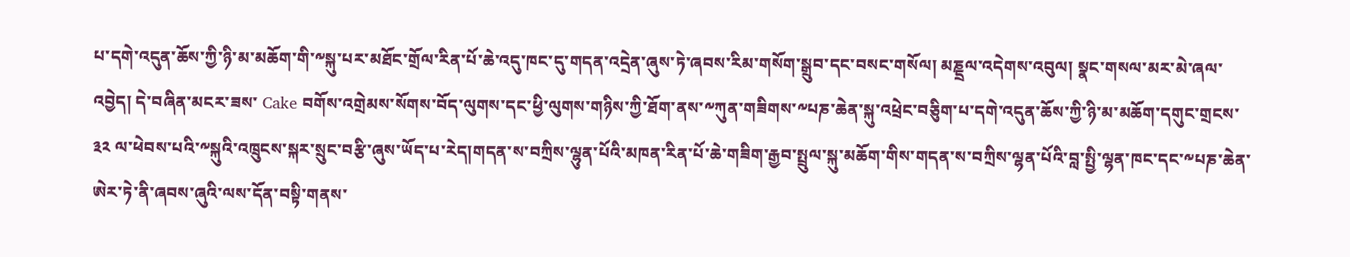པ་དགེ་འདུན་ཆོས་ཀྱི་ཉི་མ་མཆོག་གི་༸སྐུ་པར་མཐོང་གྲོལ་རིན་པོ་ཆེ་འདུ་ཁང་དུ་གདན་འདྲེན་ཞུས་ཏེ་ཞབས་རིམ་གསོག་སྒྲུབ་དང་བསང་གསོལ། མཎྡྲལ་འདེགས་འབུལ། སྣང་གསལ་མར་མེ་ཞལ་འབྱེད། དེ་བཞིན་མངར་ཟས་ Cake བགོས་འགྲེམས་སོགས་བོད་ལུགས་དང་ཕྱི་ལུགས་གཉིས་ཀྱི་ཐོག་ནས་༸ཀུན་གཟིགས་༸པཎ་ཆེན་སྐུ་འཕྲེང་བཅིུག་པ་དགེ་འདུན་ཆོས་ཀྱི་ཉི་མ་མཆོག་དགུང་གྲངས་ ༣༢ ལ་ཕེབས་པའི་༸སྐུའི་འཁྲུངས་སྐར་སྲུང་བརྩི་ཞུས་ཡོད་པ་རེད།གདན་ས་བཀྲིས་ལྷུན་པོའི་མཁན་རིན་པོ་ཆེ་གཟིག་རྒྱབ་སྤྲུལ་སྐུ་མཆོག་གིས་གདན་ས་བཀྲིས་ལྷན་པོའི་བླ་སྤྱི་ལྷན་ཁང་དང་༸པཎ་ཆེན་ཨེར་ཏེ་ནི་ཞབས་ཞུའི་ལས་དོན་བསྟི་གནས་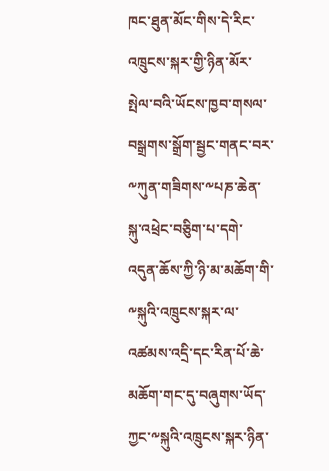ཁང་ཐུན་མོང་གིས་དེ་རིང་འཁྲུངས་སྐར་གྱི་ཉིན་མོར་སྤེལ་བའི་ཡོངས་ཁྱབ་གསལ་བསྒྲགས་སྒྲོག་སྦྱང་གནང་བར་༸ཀུན་གཟིགས་༸པཎ་ཆེན་སྐུ་འཕྲེང་བཅིུག་པ་དགེ་འདུན་ཆོས་ཀྱི་ཉི་མ་མཆོག་གི་༸སྐུའི་འཁྲུངས་སྐར་ལ་འཚམས་འདྲི་དང་རིན་པོ་ཆེ་མཆོག་གང་དུ་བཞུགས་ཡོད་ཀྱང་༸སྐུའི་འཁྲུངས་སྐར་ཉིན་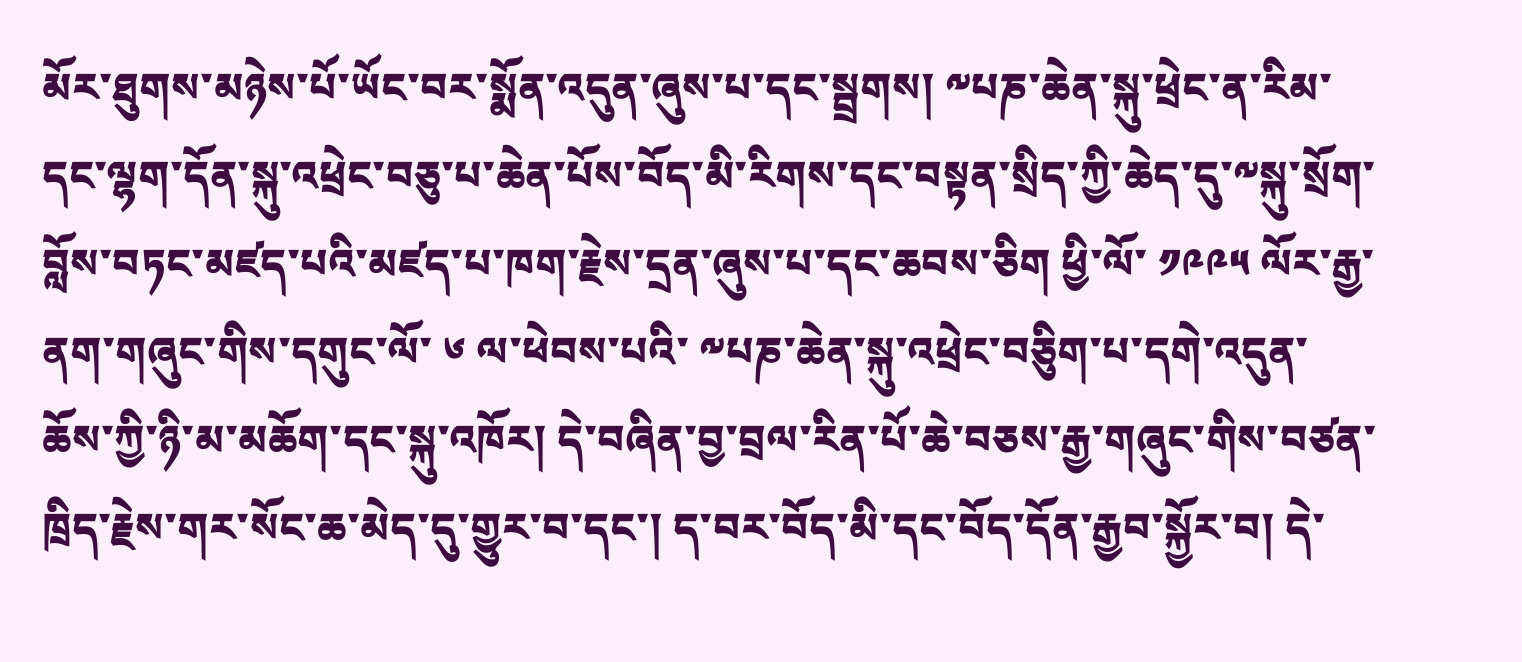མོར་ཐུགས་མཉེས་པོ་ཡོང་བར་སྨོན་འདུན་ཞུས་པ་དང་སྦྲགས། ༸པཎ་ཆེན་སྐུ་ཕྲེང་ན་རིམ་དང་ལྷག་དོན་སྐུ་འཕྲེང་བཅུ་པ་ཆེན་པོས་བོད་མི་རིགས་དང་བསྟན་སྲིད་ཀྱི་ཆེད་དུ་༸སྐུ་སྲོག་བློས་བཏང་མཛད་པའི་མཛད་པ་ཁག་རྗེས་དྲན་ཞུས་པ་དང་ཆབས་ཅིག ཕྱི་ལོ་ ༡༩༩༥ ལོར་རྒྱ་ནག་གཞུང་གིས་དགུང་ལོ་ ༦ ལ་ཕེབས་པའི་ ༸པཎ་ཆེན་སྐུ་འཕྲེང་བཅིུག་པ་དགེ་འདུན་ཆོས་ཀྱི་ཉི་མ་མཆོག་དང་སྐུ་འཁོར། དེ་བཞིན་བྱ་བྲལ་རིན་པོ་ཆེ་བཅས་རྒྱ་གཞུང་གིས་བཙན་ཁྲིད་རྗེས་གར་སོང་ཆ་མེད་དུ་གྱུར་བ་དང་། ད་བར་བོད་མི་དང་བོད་དོན་རྒྱབ་སྐྱོར་བ། དེ་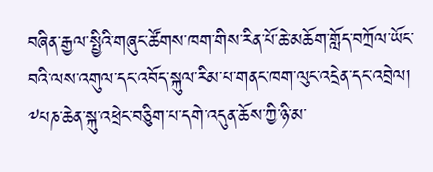བཞིན་རྒྱལ་སྤྱིའི་གཞུང་ཚོགས་ཁག་གིས་རིན་པོ་ཆེ་མཆོག་གློད་བཀྲོལ་ཡོང་བའི་ལས་འགུལ་དང་འབོད་སྐུལ་རིམ་པ་གནང་ཁག་ལུང་འདྲེན་དང་འབྲེལ། ༸པཎ་ཆེན་སྐུ་འཕྲེང་བཅིུག་པ་དགེ་འདུན་ཆོས་ཀྱི་ཉི་མ་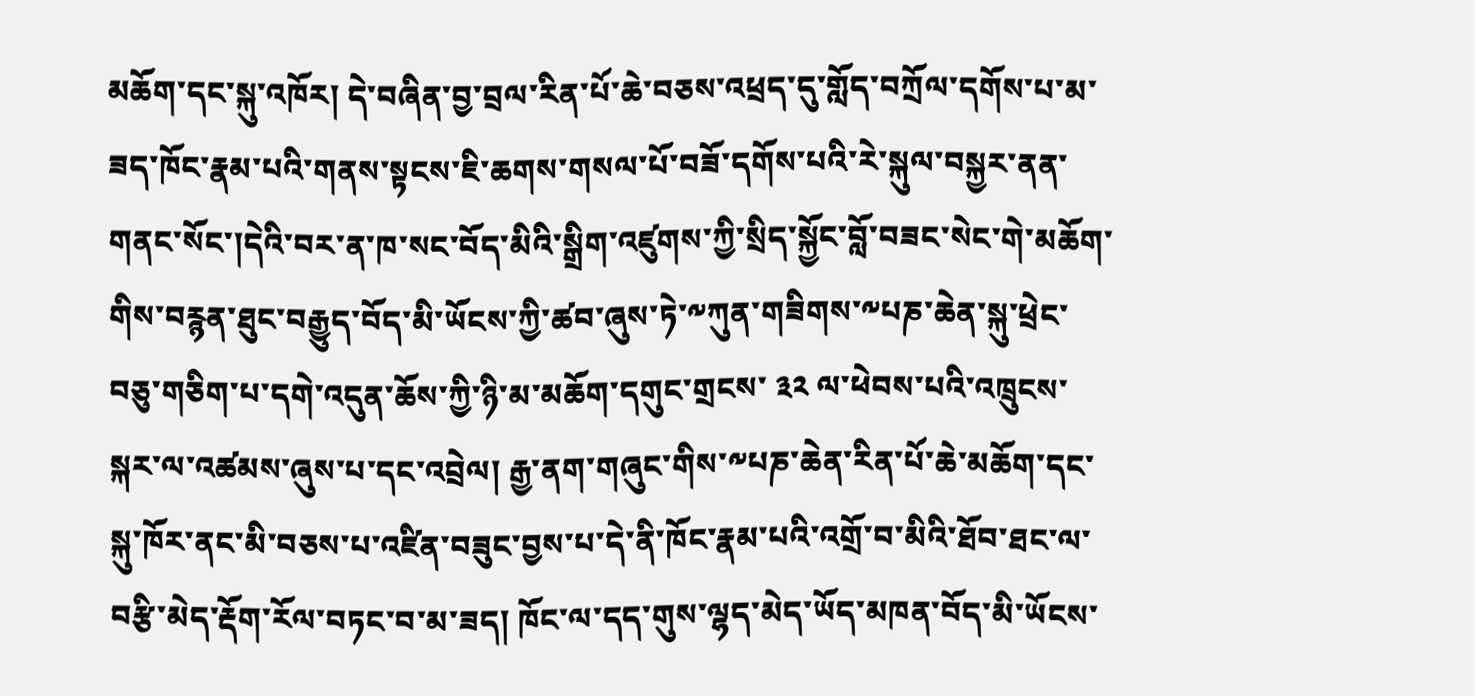མཆོག་དང་སྐུ་འཁོར། དེ་བཞིན་བྱ་བྲལ་རིན་པོ་ཆེ་བཅས་འཕྲད་དུ་གློད་བཀྲོལ་དགོས་པ་མ་ཟད་ཁོང་རྣམ་པའི་གནས་སྟངས་ཇི་ཆགས་གསལ་པོ་བཟོ་དགོས་པའི་རེ་སྐུལ་བསྐྱར་ནན་གནང་སོང་།དེའི་བར་ན་ཁ་སང་བོད་མིའི་སྒྲིག་འཛུགས་ཀྱི་སྲིད་སྐྱོང་བློ་བཟང་སེང་གེ་མཆོག་གིས་བརྙན་ཐུང་བརྒྱུད་བོད་མི་ཡོངས་ཀྱི་ཚབ་ཞུས་ཏེ་༸ཀུན་གཟིགས་༸པཎ་ཆེན་སྐུ་ཕྲེང་བཅུ་གཅིག་པ་དགེ་འདུན་ཆོས་ཀྱི་ཉི་མ་མཆོག་དགུང་གྲངས་ ༣༢ ལ་ཕེབས་པའི་འཁྲུངས་སྐར་ལ་འཚམས་ཞུས་པ་དང་འབྲེལ། རྒྱ་ནག་གཞུང་གིས་༸པཎ་ཆེན་རིན་པོ་ཆེ་མཆོག་དང་སྐུ་ཁོར་ནང་མི་བཅས་པ་འཛིན་བཟུང་བྱས་པ་དེ་ནི་ཁོང་རྣམ་པའི་འགྲོ་བ་མིའི་ཐོབ་ཐང་ལ་བརྩི་མེད་རྡོག་རོལ་བཏང་བ་མ་ཟད། ཁོང་ལ་དད་གུས་ལྷད་མེད་ཡོད་མཁན་བོད་མི་ཡོངས་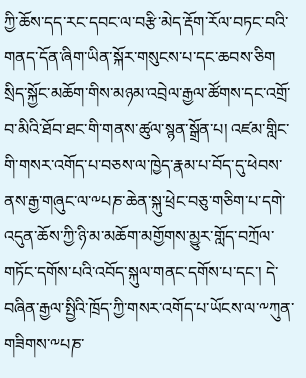ཀྱི་ཆོས་དད་རང་དབང་ལ་བརྩི་མེད་རྡོག་རོལ་བཏང་བའི་གནད་དོན་ཞིག་ཡིན་སྐོར་གསུངས་པ་དང་ཆབས་ཅིག སྲིད་སྐྱོང་མཆོག་གིས་མཉམ་འབྲེལ་རྒྱལ་ཚོགས་དང་འགྲོ་བ་མིའི་ཐོབ་ཐང་གི་གནས་ཚུལ་སྙན་སྒྲོན་པ། འཛམ་གླིང་གི་གསར་འགོད་པ་བཅས་ལ་ཁྱེད་རྣམ་པ་བོད་དུ་ཕེབས་ནས་རྒྱ་གཞུང་ལ་༸པཎ་ཆེན་སྐུ་ཕྲེང་བཅུ་གཅིག་པ་དགེ་འདུན་ཆོས་ཀྱི་ཉི་མ་མཆོག་མགྱོགས་མྱུར་གློད་བཀྲོལ་གཏོང་དགོས་པའི་འབོད་སྐུལ་གནང་དགོས་པ་དང་། དེ་བཞིན་རྒྱལ་སྤྱིའི་ཁྲོད་ཀྱི་གསར་འགོད་པ་ཡོངས་ལ་༸ཀུན་གཟིགས་༸པཎ་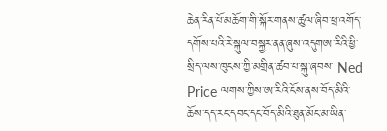ཆེན་རིན་པོ་མཆོག་གི་སྐོར་གནས་ཚུལ་ཞིབ་ཕྲ་འགོད་དགོས་པའི་རེ་སྐུལ་བསྐྱར་ནན་ཞུས་འདུགཨ་རིའི་ཕྱི་སྲིད་ལས་ཁུངས་ཀྱི་མགྲིན་ཚབ་པ་སྐུ་ཞབས་ Ned Price ལགས་ཀྱིས་ཨ་རིའི་ངོས་ནས་བོད་མིའི་ཆོས་དད་རང་དབང་དང་བོད་མིའི་ཐུན་མོང་མ་ཡིན་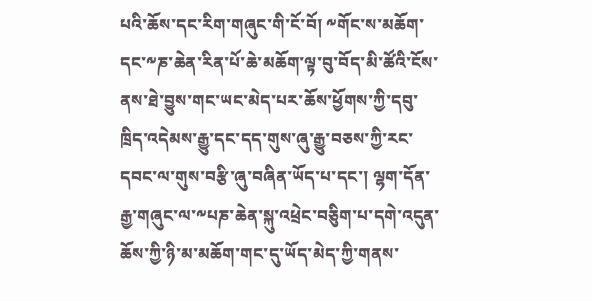པའི་ཆོས་དང་རིག་གཞུང་གི་ངོ་བོ། ༸གོང་ས་མཆོག་དང་༸ཎ་ཆེན་རིན་པོ་ཆེ་མཆོག་ལྟ་བུ་བོད་མི་ཚོའི་ངོས་ནས་ཐེ་བྱུས་གང་ཡང་མེད་པར་ཆོས་ཕྱོགས་ཀྱི་དབུ་ཁྲིད་འདེམས་རྒྱུ་དང་དད་གུས་ཞུ་རྒྱུ་བཅས་ཀྱི་རང་དབང་ལ་གུས་བརྩི་ཞུ་བཞིན་ཡོད་པ་དང་། ལྷག་དོན་རྒྱ་གཞུང་ལ་༸པཎ་ཆེན་སྐུ་འཕྲེང་བཅིུག་པ་དགེ་འདུན་ཆོས་ཀྱི་ཉི་མ་མཆོག་གང་དུ་ཡོད་མེད་ཀྱི་གནས་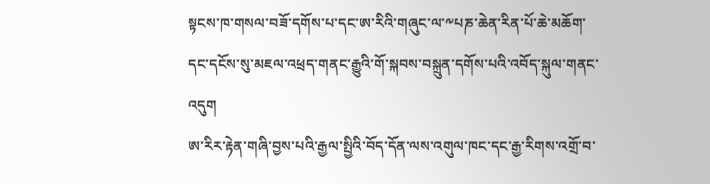སྟངས་ཁ་གསལ་བཟོ་དགོས་པ་དང་ཨ་རིའི་གཞུང་ལ་༸པཎ་ཆེན་རིན་པོ་ཆེ་མཆོག་དང་དངོས་སུ་མཇལ་འཕྲད་གནང་རྒྱུའི་གོ་སྐབས་བསྐྲུན་དགོས་པའི་འབོད་སྐུལ་གནང་འདུག
ཨ་རིར་རྟེན་གཞི་བྱས་པའི་རྒྱལ་སྤྱིའི་བོད་དོན་ལས་འགུལ་ཁང་དང་རྒྱ་རིགས་འགྲོ་བ་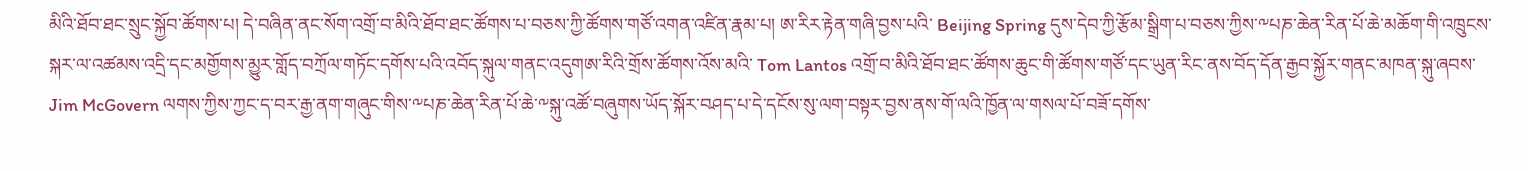མིའི་ཐོབ་ཐང་སྲུང་སྐྱོབ་ཚོགས་པ། དེ་བཞིན་ནང་སོག་འགྲོ་བ་མིའི་ཐོབ་ཐང་ཚོགས་པ་བཅས་ཀྱི་ཚོགས་གཙོ་འགན་འཛིན་རྣམ་པ། ཨ་རིར་རྟེན་གཞི་བྱས་པའི་ Beijing Spring དུས་དེབ་ཀྱི་རྩོམ་སྒྲིག་པ་བཅས་ཀྱིས་༸པཎ་ཆེན་རིན་པོ་ཆེ་མཆོག་གི་འཁྲུངས་སྐར་ལ་འཚམས་འདྲི་དང་མགྱོགས་མྱུར་གློད་བཀྲོལ་གཏོང་དགོས་པའི་འབོད་སྐུལ་གནང་འདུགཨ་རིའི་གྲོས་ཚོགས་འོས་མའི་ Tom Lantos འགྲོ་བ་མིའི་ཐོབ་ཐང་ཚོགས་ཆུང་གི་ཚོགས་གཙོ་དང་ཡུན་རིང་ནས་བོད་དོན་རྒྱབ་སྐྱོར་གནང་མཁན་སྐུ་ཞབས་ Jim McGovern ལགས་ཀྱིས་ཀྱང་ད་བར་རྒྱ་ནག་གཞུང་གིས་༸པཎ་ཆེན་རིན་པོ་ཆེ་༸སྐུ་འཚོ་བཞུགས་ཡོད་སྐོར་བཤད་པ་དེ་དངོས་སུ་ལག་བསྟར་བྱས་ནས་གོ་ལའི་ཁྱོན་ལ་གསལ་པོ་བཟོ་དགོས་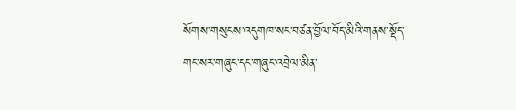སོགས་གསུངས་འདུགཁ་སང་བཙན་བྱོལ་བོད་མིའི་གནས་སྡོད་གང་སར་གཞུང་དང་གཞུང་འབྲེལ་མིན་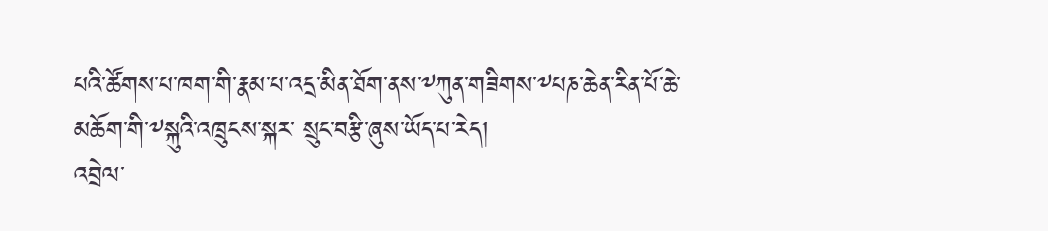པའི་ཚོགས་པ་ཁག་གི་རྣམ་པ་འདྲ་མིན་ཐོག་ནས་༸ཀུན་གཟིགས་༸པཎ་ཆེན་རིན་པོ་ཆེ་མཆོག་གི་༸སྐུའི་འཁྲུངས་སྐར་ སྲུང་བརྩི་ཞུས་ཡོད་པ་རེད།
འབྲེལ་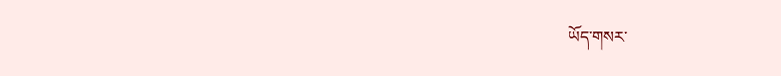ཡོད་གསར་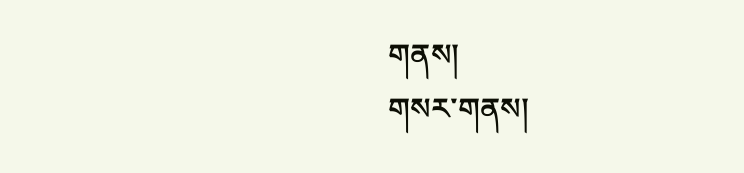གནས།
གསར་གནས།